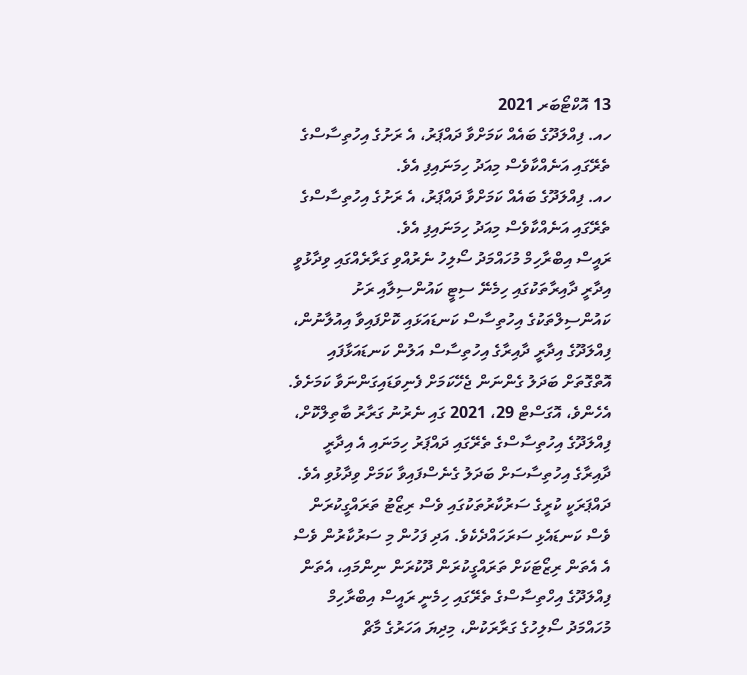13 އޮކްޓޯބަރ 2021
ހއ. ފިއްލަދޫގެ ބައެއް ކަމަށްވާ ދައްޕަރު، އެ ރަށުގެ އިހުތިސާސްގެ ތެރޭގައި އަނެއްކާވެސް މިއަދު ހިމަނައިފި އެވެ.
ހއ. ފިއްލަދޫގެ ބައެއް ކަމަށްވާ ދައްޕަރު، އެ ރަށުގެ އިހުތިސާސްގެ ތެރޭގައި އަނެއްކާވެސް މިއަދު ހިމަނައިފި އެވެ.
ރައީސް އިބްރާހިމް މުހައްމަދު ސޯލިހު ނެރުއްވި ގަރާރެއްގައި ވިދާޅުވީ އިދާރީ ދާއިރާތަކުގައި ހިމެނޭ ސިޓީ ކައުންސިލާއި ރަށު ކައުންސިލްތަކުގެ އިހުތިސާސް ކަނޑައަޅައި ކޮށްފައިވާ އިއުލާނުން، ފިއްލަދޫގެ އިދާރީ ދާއިރާގެ އިހުތިސާސް އަލުން ކަނޑައަޅާފައި އޮތްގޮތަށް ބަދަލު ގެންނަން ޖެހޭކަމަށް ފެނިވަޑައިގަންނަވާ ކަމަށެވެ.
އެހެންވެ، އޮގަސްޓް 29، 2021 ގައި ނެރުނު ގަރާރު ބާތިލްކޮށް، ފިއްލަދޫގެ އިހުތިސާސްގެ ތެރޭގައި ދައްޕަރު ހިމަނައި އެ އިދާރީ ދާއިރާގެ އިހުތިސާސަށް ބަދަލު ގެނެސްފައިވާ ކަމަށް ވިދާޅުވި އެވެ.
ދައްޕަރަކީ ކުރީގެ ސަރުކާރުތަކުގައި ވެސް ރިޒޯޓު ތަރައްގީކުރަން ވެސް ކަނޑައެޅި ސަރަހައްދެކެވެ. އަދި ފަހުން މި ސަރުކާރުން ވެސް އެ އެތަން ރިޒޯޓަކަށް ތަރައްގީކުރަން ދޫކުރަން ނިންމައި، އެތަން ފިއްލަދޫގެ އިހްތިސާސްގެ ތެރޭގައި ހިމެނީ ރައީސް އިބްރާހިމް މުހައްމަދު ސޯލިހުގެ ގަރާރަކުން، މިދިޔަ އަހަރުގެ މާޗް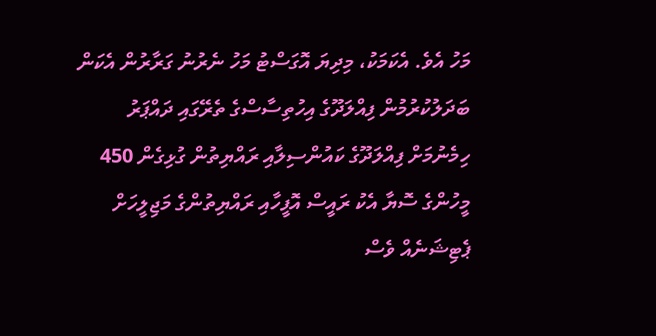މަހު އެވެ. އެކަމަކު، މިދިޔަ އޮގަސްޓު މަހު ނެރުނު ގަރާރުން އެކަން ބަދަލުކުރުމުން ފިއްލަދޫގެ އިހުތިސާސްގެ ތެރޭގައި ދައްޕަރު ހިމެނުމަށް ފިއްލަދޫގެ ކައުންސިލާއި ރައްޔިތުން ގުޅިގެން 450 މީހުންގެ ސޮޔާ އެކު ރައީސް އޮފީހާއި ރައްޔިތުންގެ މަޖިލީހަށް ޕެޓިޝަނެއް ވެސް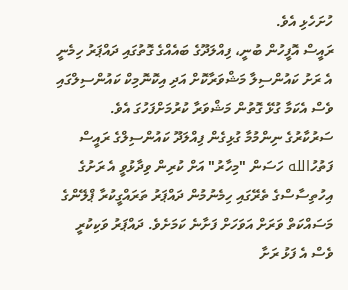ހުށަހެޅި އެވެ.
ރައީސް އޮފީހުން ބުނީ، ފިއްލަދޫގެ ބައެއްގެ ގޮތުގައި ދައްޕަރު ހިމެނީ އެ ރަށު ކައުންސިލާ މަޝްވަރާކޮށް އަދި އިކޮނޮމިކް ކައުންސިލްގައި ވެސް އެކަމާ ގުޅޭ ގޮތުން މަޝްވަރާ ކުރުމަށްފަހުގަ އެވެ.
ސަރުކާރުގެ ނިންމުމާ ގުޅިގެން ފިއްލަދޫ ކައުންސިލްގެ ރައީސް ފަތުހުالله ހަސަން "މިހާރު" އަށް ކުރިން ވިދާޅުވީ އެ ރަށުގެ އިހުތިސާސްގެ ތެރޭގައި ހިމެނުމުން ދައްޕަރު ތަރައްގީކުރާ ޕްލޭންގެ މަސައްކަތް ވަރަށް އަވަހަށް ފަށާނެ ކަމަށެވެ. ދައްޕަރު ވަކިކުރީ ވެސް އެ ފަޅު ރަށާ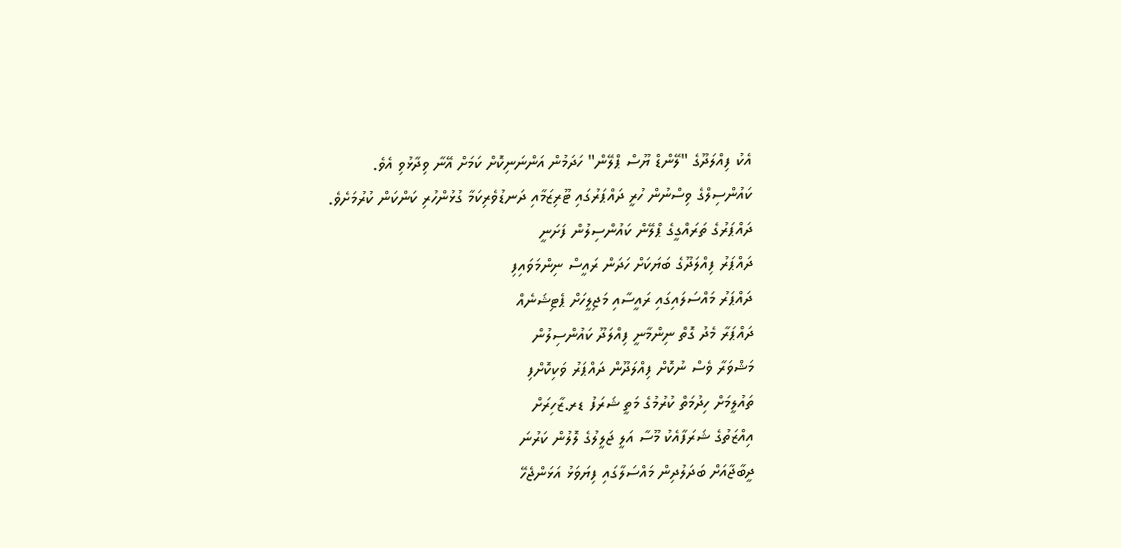އެކު ފިއްލަދޫގެ "ލޭންޑް ޔޫސް ޕްލޭން" ހަދަމުން އަންނަނިކޮށް ކަމަށް އޭނާ ވިދާޅުވި އެވެ.
ކައުންސިލްގެ ވިސްނުން ހުރީ ދައްޕަރުގައި ޓޫރިޒަމާއި ދަނޑުވެރިކަމާ ގުޅުންހުރި ކަންކަން ކުރުމަށެވެ.
ދައްޕަރުގެ ތަރައްގީގެ ޕްލޭން ކައުންސިލުން ފަށަނީ
ދައްޕަރު ފިއްލަދޫގެ ބަޔަކަށް ހަދަން ރައީސް ނިންމަވައިފި
ދައްޕަރު މައްސަލައިގައި ރައީސާއި މަޖިލީހަށް ޕެޓިޝަނެއް
ދައްޕަރާ މެދު ގޮތް ނިންމާނީ ފިއްލަދޫ ކައުންސިލުން
މަޝްވަރާ ވެސް ނުކޮށް ފިއްލަދޫން ދައްޕަރު ވަކިކޮށްފި
ތައުލީމަށް ހިދުމަތް ކުރުމުގެ މަތީ ޝަރަފު ޑރ.ޒާހިރަށް
އިއްޒަތުގެ ޝަރަފާއެކު މޫސާ އަލީ ޖަލީލުގެ ލޮލުން ކަރުނަ
ދީބާޖާއަށް ބަދަލުދިން މައްސަލާގައި ފިޔަވަޅު އަޅަންޖެހޭ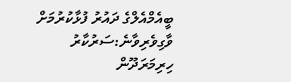ބީއެމްއެލްގެ ދައުރު ފުޅާކުރުމަށް ވާގިވެރިވާނެ:ސަރުކާރު
ހިރިމަރަދޫން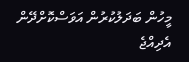މީހުން ބަދަލުކުރުން އަވަސްކޮށްދޭން އެދިއްޖެ